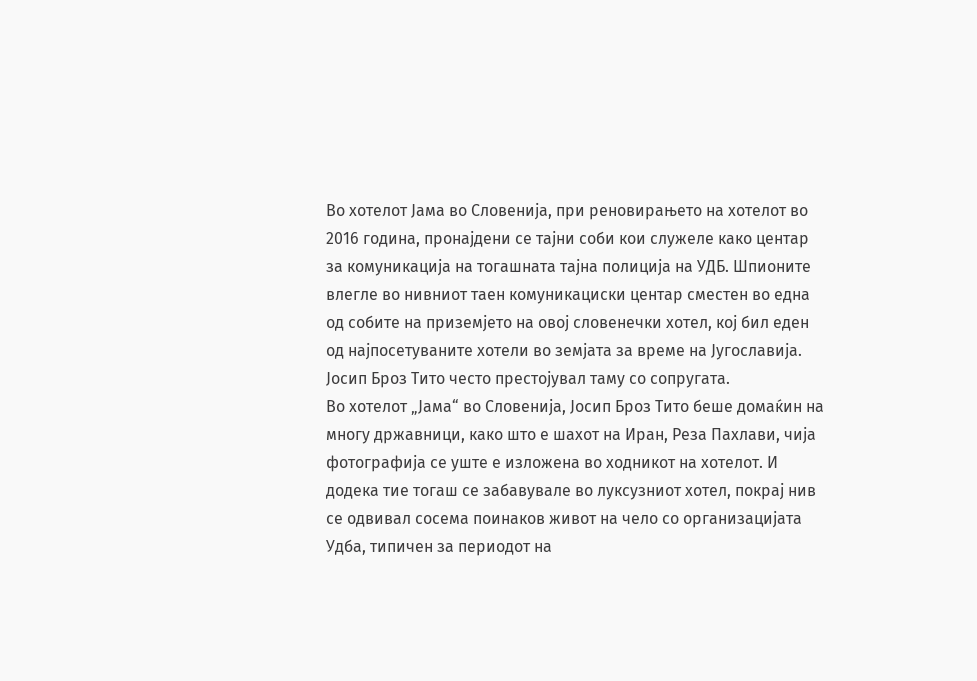Во хотелот Јама во Словенија, при реновирањето на хотелот во 2016 година, пронајдени се тајни соби кои служеле како центар за комуникација на тогашната тајна полиција на УДБ. Шпионите влегле во нивниот таен комуникациски центар сместен во една од собите на приземјето на овој словенечки хотел, кој бил еден од најпосетуваните хотели во земјата за време на Југославија. Јосип Броз Тито често престојувал таму со сопругата.
Во хотелот „Јама“ во Словенија, Јосип Броз Тито беше домаќин на многу државници, како што е шахот на Иран, Реза Пахлави, чија фотографија се уште е изложена во ходникот на хотелот. И додека тие тогаш се забавувале во луксузниот хотел, покрај нив се одвивал сосема поинаков живот на чело со организацијата Удба, типичен за периодот на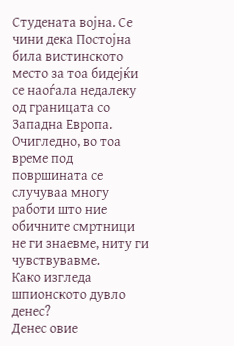Студената војна. Се чини дека Постојна била вистинското место за тоа бидејќи се наоѓала недалеку од границата со Западна Европа. Очигледно, во тоа време под површината се случуваа многу работи што ние обичните смртници не ги знаевме, ниту ги чувствувавме.
Како изгледа шпионското дувло денес?
Денес овие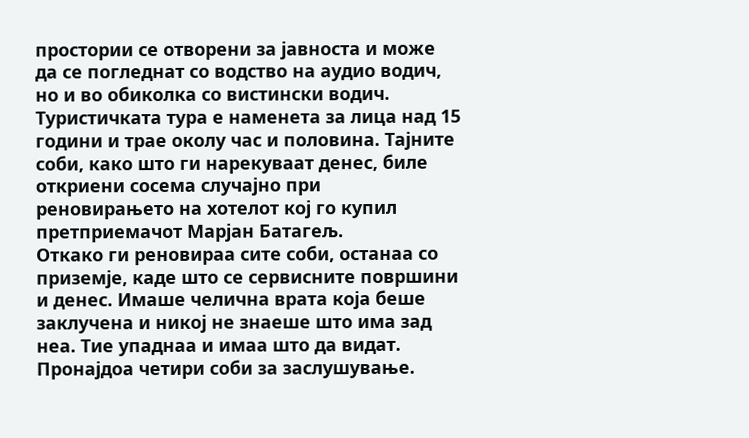простории се отворени за јавноста и може да се погледнат со водство на аудио водич, но и во обиколка со вистински водич. Туристичката тура е наменета за лица над 15 години и трае околу час и половина. Тајните соби, како што ги нарекуваат денес, биле откриени сосема случајно при реновирањето на хотелот кој го купил претприемачот Марјан Батагељ.
Откако ги реновираа сите соби, останаа со приземје, каде што се сервисните површини и денес. Имаше челична врата која беше заклучена и никој не знаеше што има зад неа. Тие упаднаа и имаа што да видат. Пронајдоа четири соби за заслушување.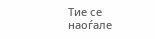Тие се наоѓале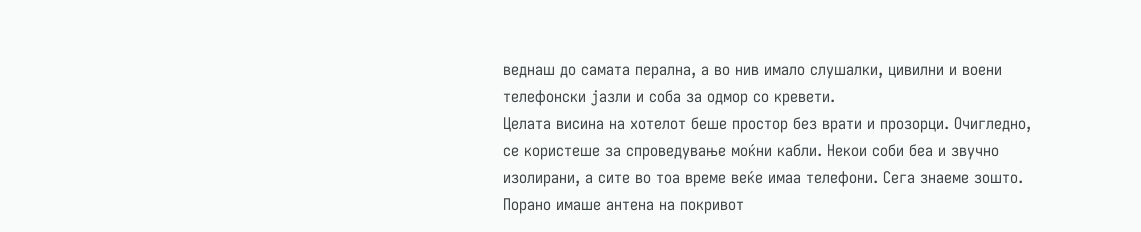веднаш до самата перална, а во нив имало слушалки, цивилни и воени телефонски јазли и соба за одмор со кревети.
Целата висина на хотелот беше простор без врати и прозорци. Очигледно, се користеше за спроведување моќни кабли. Некои соби беа и звучно изолирани, а сите во тоа време веќе имаа телефони. Сега знаеме зошто. Порано имаше антена на покривот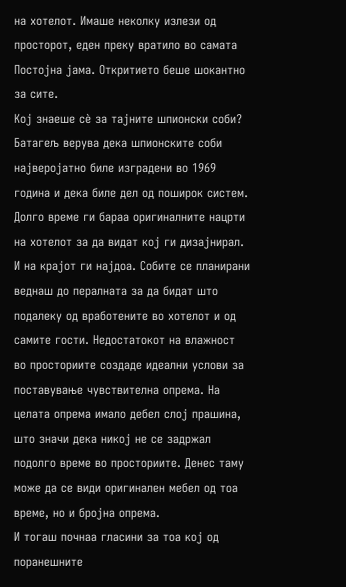на хотелот. Имаше неколку излези од просторот, еден преку вратило во самата Постојна јама. Откритието беше шокантно за сите.
Кој знаеше сè за тајните шпионски соби?
Батагељ верува дека шпионските соби најверојатно биле изградени во 1969 година и дека биле дел од поширок систем. Долго време ги бараа оригиналните нацрти на хотелот за да видат кој ги дизајнирал. И на крајот ги најдоа. Собите се планирани веднаш до пералната за да бидат што подалеку од вработените во хотелот и од самите гости. Недостатокот на влажност во просториите создаде идеални услови за поставување чувствителна опрема. На целата опрема имало дебел слој прашина, што значи дека никој не се задржал подолго време во просториите. Денес таму може да се види оригинален мебел од тоа време, но и бројна опрема.
И тогаш почнаа гласини за тоа кој од поранешните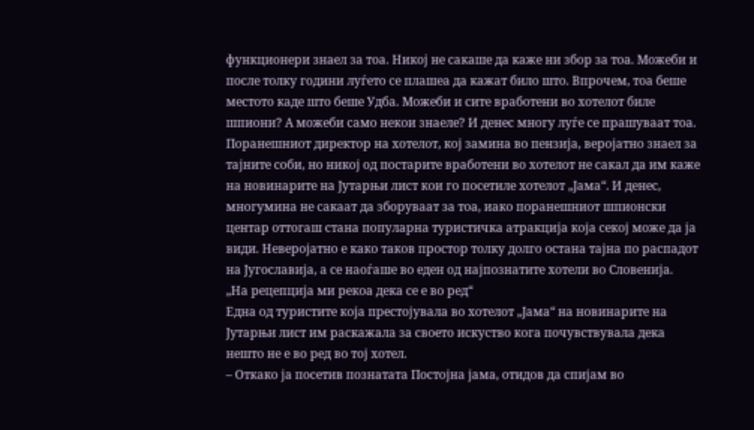функционери знаел за тоа. Никој не сакаше да каже ни збор за тоа. Можеби и после толку години луѓето се плашеа да кажат било што. Впрочем, тоа беше местото каде што беше Удба. Можеби и сите вработени во хотелот биле шпиони? А можеби само некои знаеле? И денес многу луѓе се прашуваат тоа. Поранешниот директор на хотелот, кој замина во пензија, веројатно знаел за тајните соби, но никој од постарите вработени во хотелот не сакал да им каже на новинарите на Јутарњи лист кои го посетиле хотелот „Јама“. И денес, многумина не сакаат да зборуваат за тоа, иако поранешниот шпионски центар оттогаш стана популарна туристичка атракција која секој може да ја види. Неверојатно е како таков простор толку долго остана тајна по распадот на Југославија, а се наоѓаше во еден од најпознатите хотели во Словенија.
„На рецепција ми рекоа дека се е во ред“
Една од туристите која престојувала во хотелот „Јама“ на новинарите на Јутарњи лист им раскажала за своето искуство кога почувствувала дека нешто не е во ред во тој хотел.
– Откако ја посетив познатата Постојна јама, отидов да спијам во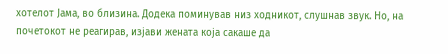хотелот Јама, во близина. Додека поминував низ ходникот, слушнав звук. Но, на почетокот не реагирав, изјави жената која сакаше да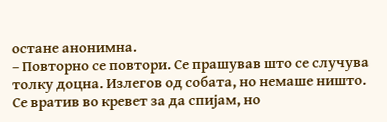остане анонимна.
– Повторно се повтори. Се прашував што се случува толку доцна. Излегов од собата, но немаше ништо. Се вратив во кревет за да спијам, но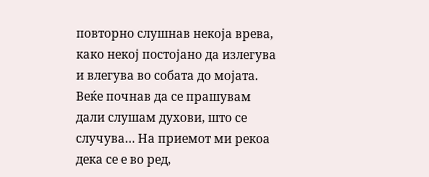повторно слушнав некоја врева, како некој постојано да излегува и влегува во собата до мојата. Веќе почнав да се прашувам дали слушам духови, што се случува… На приемот ми рекоа дека се е во ред,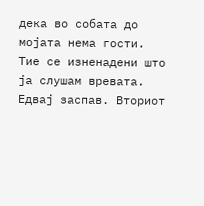дека во собата до мојата нема гости. Тие се изненадени што ја слушам вревата. Едвај заспав. Вториот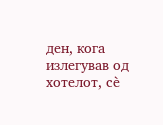ден, кога излегував од хотелот, сè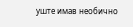уште имав необично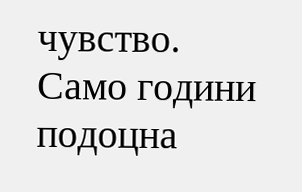чувство. Само години подоцна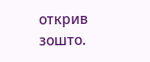открив зошто.